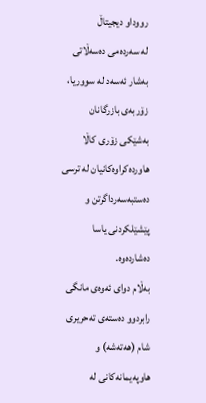رووداو دیجیتاڵ
لە سەردەمی دەسەڵاتی بەشار ئەسەد لە سووریا، زۆربەی بازرگانان بەشێکی زۆری کاڵا هاوردەکراوەکانیان لە ترسی دەستبەسەرداگرتن و پێشێلکردنی یاسا دەشاردەوە.
بەڵام دوای ئەوەی مانگی رابردوو دەستەی تەحریری شام (هەتەشە) و هاوپەیمانەکانی لە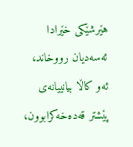هێرشێکی خێرادا ئەسەدیان رووخاند، ئەو کاڵا بیانییانەی پێشتر قەدەخەکرابوون،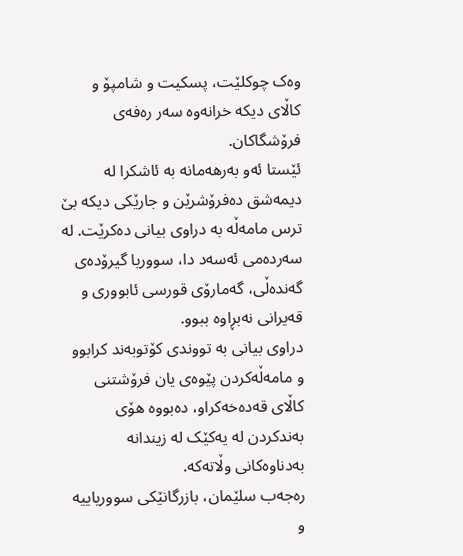وەک چوکلێت، پسکیت و شامپۆ و کاڵای دیکە خرانەوە سەر رەفەی فرۆشگاکان.
ئێستا ئەو بەرهەمانە بە ئاشکرا لە دیمەشق دەفرۆشرێن و جارێکی دیکە بێ ترس مامەڵە بە دراوی بیانی دەکرێت. لە سەردەمی ئەسەد دا، سووریا گیرۆدەی گەندەڵی، گەمارۆی قورسی ئابووری و قەیرانی نەبڕاوە ببوو.
دراوی بیانی بە تووندی کۆتوبەند کرابوو و مامەڵەکردن پێوەی یان فرۆشتنی کاڵای قەدەخەکراو، دەبووە هۆی بەندکردن لە یەکێک لە زیندانە بەدناوەکانی وڵاتەکە.
رەجەب سلێمان، بازرگانێکی سووریاییە و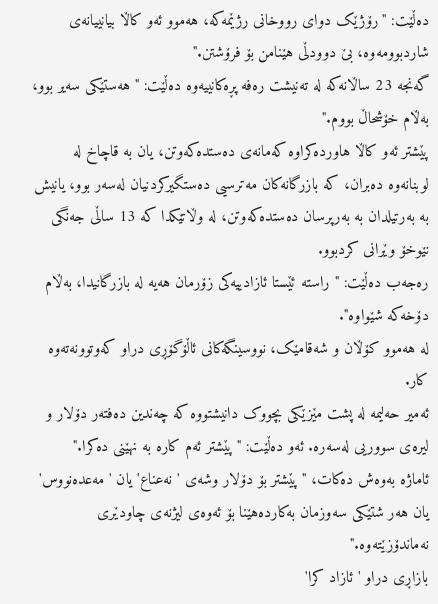دەڵێت: "رۆژێک دوای رووخانی رژێمەکە، هەموو ئەو کاڵا بیانییانەی شاردبوومەوە، بێ دوودڵی هێنامن بۆ فرۆشتن."
گەنجە 23 ساڵانەکە لە تەنیشت رەفە پڕەکانییەوە دەڵێت: "هەستێکی سەیر بوو، بەڵام خۆشحاڵ بووم."
پێشتر ئەو کاڵا هاوردەکراوە کەمانەی دەستدەکەوتن، یان بە قاچاخ لە لوبنانەوە دەبران، کە بازرگانەکان مەترسیی دەستگیرکردنیان لەسەر بوو، یانیش بە بەرتیلدان بە بەرپرسان دەستدەکەوتن، لە وڵاتێکدا کە 13 ساڵی جەنگی نێوخۆ وێرانی کردبوو.
رەجەب دەڵێت: "راستە ئێستا ئازادییەکی زۆرمان هەیە لە بازرگانیدا، بەڵام دۆخەکە شێواوە".
لە هەموو کۆڵان و شەقامێک، نووسینگەکانی ئاڵۆگۆڕی دراو کەوتوونەتەوە کار.
ئەمیر حەلیمە لە پشت مێزێکی بچووک دانیشتووە کە چەندین دەفتەر دۆلار و لیرەی سووریی لەسەرە. ئەو دەڵێت: "پێشتر ئەم کارە بە نهێنی دەکرا."
ئاماژە بەوەش دەکات، "پێشتر بۆ دۆلار وشەی 'نەعناع' یان 'مەعدەنووس' یان هەر شتێکی سەوزمان بەکاردەهێنا بۆ ئەوەی لیژنەی چاودێری نەماندۆزێتەوە."
بازاڕی دراو 'ئازاد کرا'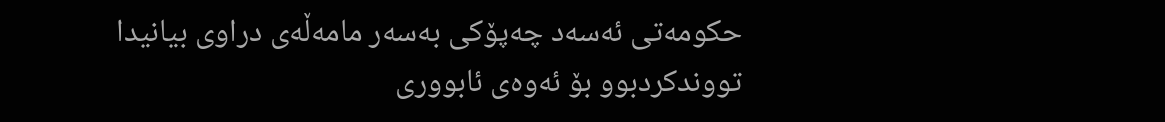حکومەتی ئەسەد چەپۆکی بەسەر مامەڵەی دراوی بیانیدا تووندکردبوو بۆ ئەوەی ئابووری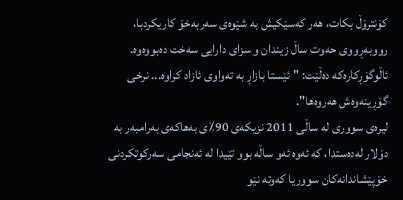کۆنترۆڵ بکات، هەر کەسێکیش بە شێوەی سەربەخۆ کاریکردبا، رووبەڕووی حەوت ساڵ زیندان و سزای دارایی سەخت دەبووەوە.
ئاڵوگۆڕکارەکە دەڵێت: "ئێستا بازاڕ بە تەواوی ئازاد کراوە... نرخی گۆڕینەوەش هەروەها".
لیرەی سووری لە ساڵی 2011 نزیکەی 90٪ی بەهاکەی بەرامبەر بە دۆلار لەدەستدا، کە ئەوە ئەو ساڵە بوو تێیدا لە ئەنجامی سەرکوتکردنی خۆپێشاندانەکان سووریا کەوتە نێو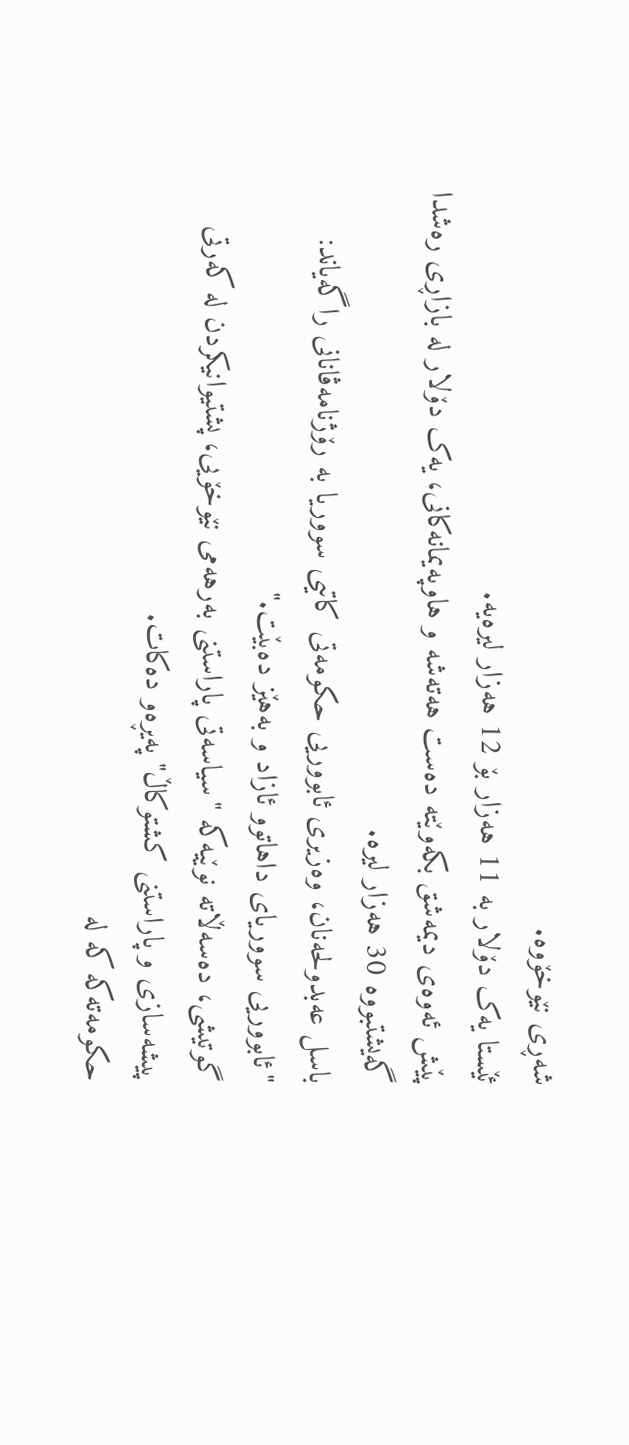شەڕی نێوخۆوە.
ئێستا یەک دۆلار بە 11 هەزار بۆ 12 هەزار لیرەیە.
پێش ئەوەی دیمەشق بکەوێتە دەست هەتەشە و هاوپەیمانەکانی، یەک دۆلار لە بازاڕی رەشدا گەیشتبووە 30 هەزار لیرە.
باسل عەبدولحەنان، وەزیری ئابووریی حکومەتی کاتیی سووریا بە رۆژنامەڤانانی راگەیاند: "ئابووریی سووریای داهاتوو ئازاد و بەهێز دەبێت."
گوتیشی، دەسەڵاتە نوێیەکە "سیاسەتی پاراستنی بەرهەمی نێوخۆیی، پشتیوانیکردن لە کەرتی پیشەسازی و پاراستنی کشتوکاڵ" پەیڕەو دەکات.
حکومەتەکە کە لە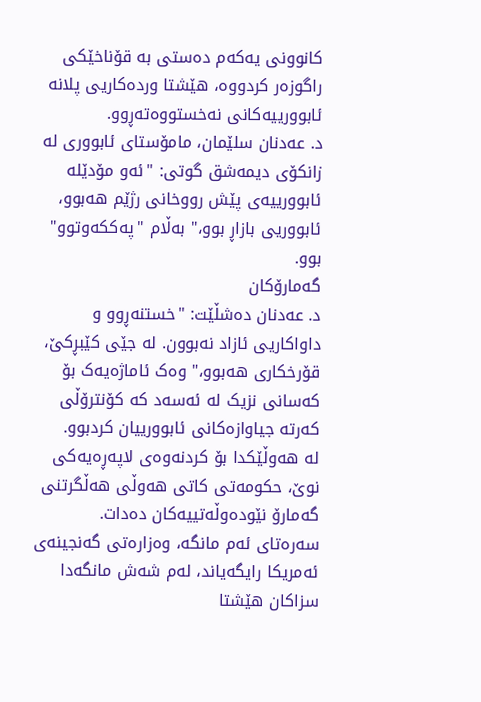کانوونی یەکەم دەستی بە قۆناخێکی راگوزەر کردووە، هێشتا وردەکاریی پلانە ئابوورییەکانی نەخستووەتەڕوو.
د. عەدنان سلێمان، مامۆستای ئابووری لە زانکۆی دیمەشق گوتی: "ئەو مۆدێلە ئابوورییەی پێش رووخانی رژێم هەبوو، ئابووریی بازاڕ بوو،" بەڵام "پەککەوتوو" بوو.
گەمارۆکان
د. عەدنان دەشڵێت: "خستنەڕوو و داواکاریی ئازاد نەبوون. لە جێی کێبڕکێ، قۆرخکاری هەبوو،" وەک ئاماژەیەک بۆ کەسانی نزیک لە ئەسەد کە کۆنترۆڵی کەرتە جیاوازەکانی ئابوورییان کردبوو.
لە هەوڵێکدا بۆ کردنەوەی لاپەڕەیەکی نوێ، حکومەتی کاتی هەوڵی هەڵگرتنی گەمارۆ نێودەوڵەتییەکان دەدات.
سەرەتای ئەم مانگە، وەزارەتی گەنجینەی ئەمریکا رایگەیاند، لەم شەش مانگەدا سزاکان هێشتا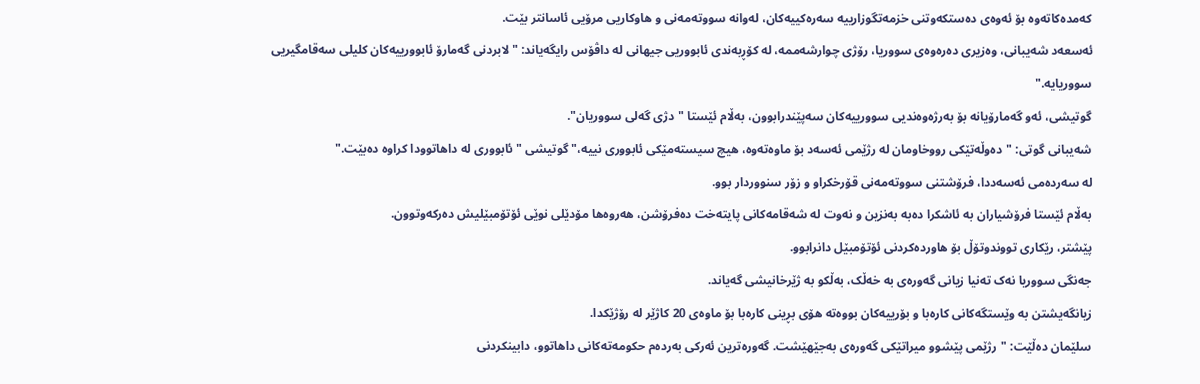کەمدەکاتەوە بۆ ئەوەی دەستکەوتنی خزمەتگوزارییە سەرەکییەکان، لەوانە سووتەمەنی و هاوکاریی مرۆیی ئاسانتر بێت.
ئەسعەد شەیبانی، وەزیری دەرەوەی سووریا، رۆژی چوارشەممە، لە کۆڕبەندی ئابووریی جیهانی لە داڤۆس رایگەیاند: "لابردنی گەمارۆ ئابوورییەکان کلیلی سەقامگیریی سووریایە."
گوتیشی، ئەو گەمارۆیانە بۆ بەرژەوەندیی سوورییەکان سەپێندرابوون، بەڵام ئێستا "دژی گەلی سووریان".
شەیبانی گوتی: "دەوڵەتێکی رووخاومان لە رژێمی ئەسەد بۆ ماوەتەوە، هیچ سیستەمێکی ئابووری نییە،" گوتیشی "ئابووری لە داهاتوودا کراوە دەبێت."
لە سەردەمی ئەسەددا، فرۆشتنی سووتەمەنی قۆرخکراو و زۆر سنووردار بوو.
بەڵام ئێستا فرۆشیاران بە ئاشکرا دەبە بەنزین و نەوت لە شەقامەکانی پایتەخت دەفرۆشن، هەروەها مۆدێلی نوێی ئۆتۆمبێلیش دەرکەوتوون.
پێشتر، رێکاری تووندوتۆڵ بۆ هاوردەکردنی ئۆتۆمبێل دانرابوو.
جەنگی سووریا نەک تەنیا زیانی گەورەی بە خەڵک، بەڵکو بە ژێرخانیشی گەیاند.
زیانگەیشتن بە وێستگەکانی کارەبا و بۆرییەکان بووەتە هۆی بڕینی کارەبا بۆ ماوەی 20 کاژێر لە رۆژێکدا.
سلێمان دەڵێت: "رژێمی پێشوو میراتێکی گەورەی بەجێهێشت. گەورەترین ئەرکی بەردەم حکومەتەکانی داهاتوو، دابینکردنی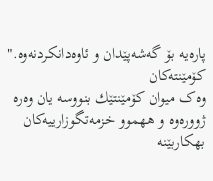پارەیە بۆ گەشەپێدان و ئاوەدانکردنەوە."
کۆمێنتەکان
وەک میوان کۆمێنتێك بنووسە یان وەرە ژوورەوە و ههموو خزمەتگوزارییەکان بهكاربێنه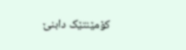کۆمێنتێک دابنێ